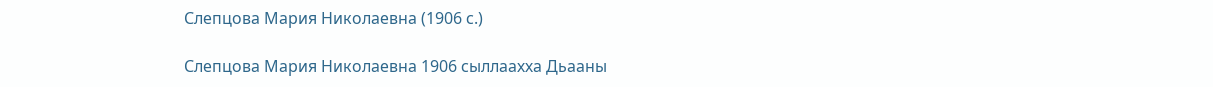Слепцова Мария Николаевна (1906 с.)

Слепцова Мария Николаевна 1906 сыллаахха Дьааны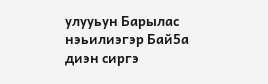улууьун Барылас нэьилиэгэр Бай5а диэн сиргэ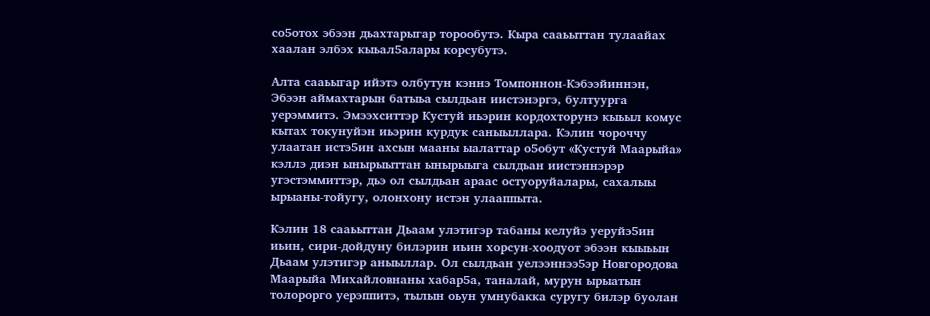со5отох эбээн дьахтарыгар торообутэ. Кыра сааьыттан тулаайах хаалан элбэх кыьал5алары корсубутэ.

Алта сааьыгар ийэтэ олбутун кэннэ Томпоннон-Кэбээйиннэн, Эбээн аймахтарын батыьа сылдьан иистэнэргэ, бултуурга уерэммитэ. Эмээхситтэр Кустуй иьэрин кордохторунэ кыьыл комус кытах токунуйэн иьэрин курдук саныыллара. Кэлин чороччу улаатан истэ5ин ахсын мааны ыалаттар о5обут «Кустуй Маарыйа» кэллэ диэн ынырыыттан ынырыыга сылдьан иистэннэрэр угэстэммиттэр, дьэ ол сылдьан араас остуоруйалары, сахалыы ырыаны-тойугу, олонхону истэн улааппыта.

Кэлин 18 сааьыттан Дьаам улэтигэр табаны келуйэ уеруйэ5ин иьин, сири-дойдуну билэрин иьин хорсун-хоодуот эбээн кыыьын Дьаам улэтигэр аныыллар. Ол сылдьан уелээннээ5эр Новгородова Маарыйа Михайловнаны хабар5а, таналай, мурун ырыатын толорорго уерэппитэ, тылын оьун умнубакка суругу билэр буолан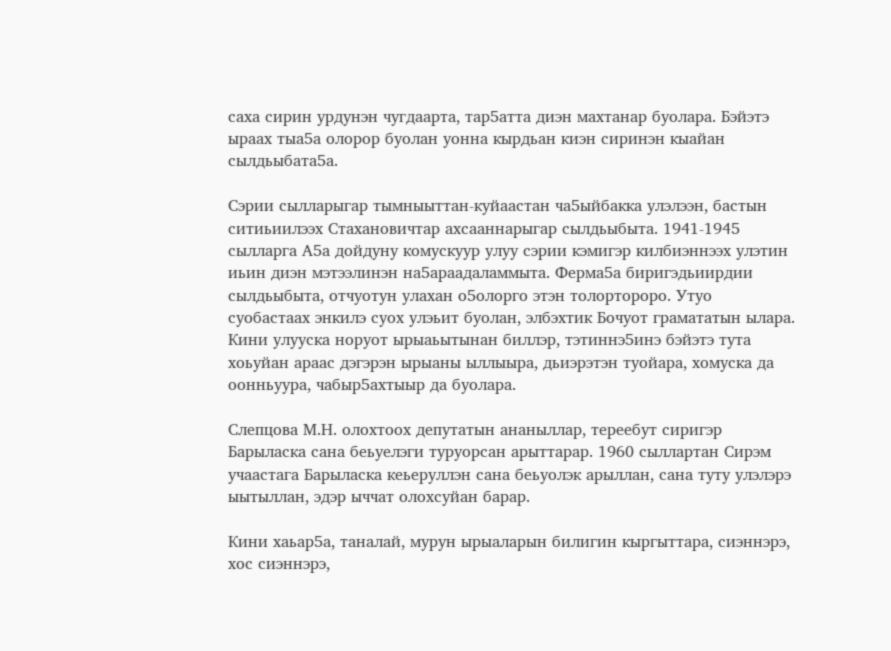саха сирин урдунэн чугдаарта, тар5атта диэн махтанар буолара. Бэйэтэ ыраах тыа5а олорор буолан уонна кырдьан киэн сиринэн кыайан сылдьыбата5а.

Сэрии сылларыгар тымныыттан-куйаастан ча5ыйбакка улэлээн, бастын ситиьиилээх Стахановичтар ахсааннарыгар сылдьыбыта. 1941-1945 сылларга А5а дойдуну комускуур улуу сэрии кэмигэр килбиэннээх улэтин иьин диэн мэтээлинэн на5араадаламмыта. Ферма5а биригэдьиирдии сылдьыбыта, отчуотун улахан о5олорго этэн толортороро. Утуо суобастаах энкилэ суох улэьит буолан, элбэхтик Бочуот грамататын ылара. Кини улууска норуот ырыаьытынан биллэр, тэтиннэ5инэ бэйэтэ тута хоьуйан араас дэгэрэн ырыаны ыллыыра, дьиэрэтэн туойара, хомуска да оонньуура, чабыр5ахтыыр да буолара.

Слепцова М.Н. олохтоох депутатын ананыллар, тереебут сиригэр Барыласка сана беьуелэги туруорсан арыттарар. 1960 сыллартан Сирэм учаастага Барыласка кеьеруллэн сана беьуолэк арыллан, сана туту улэлэрэ ыытыллан, эдэр ыччат олохсуйан барар.

Кини хаьар5а, таналай, мурун ырыаларын билигин кыргыттара, сиэннэрэ, хос сиэннэрэ,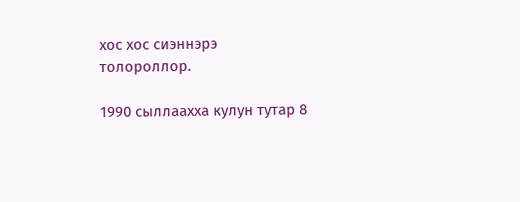хос хос сиэннэрэ толороллор.

1990 сыллаахха кулун тутар 8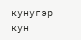кунугэр кун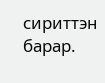сириттэн барар.